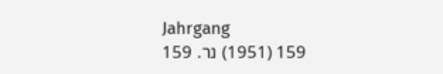Jahrgang
159 (1951) נר. 159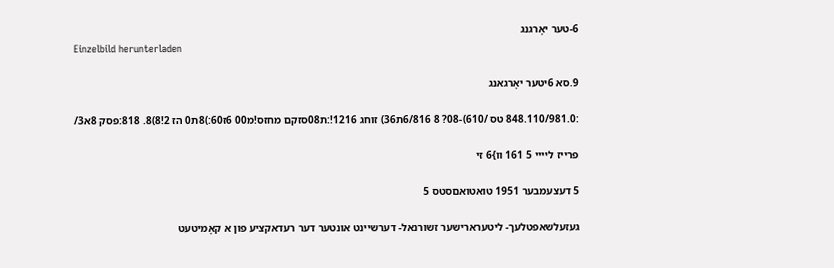6-טער יאָרגנג
Einzelbild herunterladen

9.סא 6יטער יאָרגאנג

:848.110/981.0 טס /610)-08? 8 6/816ת36) זוחג 1216!:ת08סזקם מחזס!מ00 6ז60:)8ת0 הז 2!8)8. 818:פסק 8א3/

פרייז לײיי 5 161 וו}6 זי

5 דעצעמבער 1951 טואטואםסטס 5

געזעלשאפטלעך- ליטערארישער זשורנאל- דערשיינט אונטער דער רעדאקציע פון א קאָמיטעט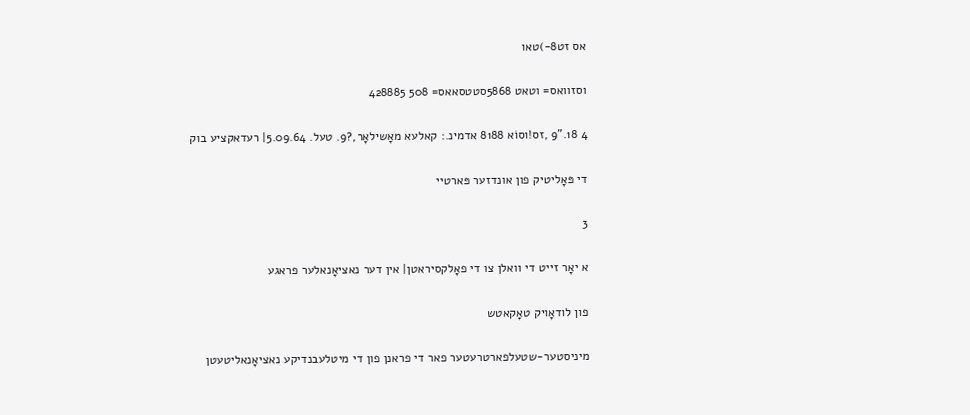אס זט8-)טאו

וסזוואס= וטאט 5868סטטסאאס= 508 428885

4 18."9 ,זס!וסוֹא 8188 אדמינ.: קאלעא מאָשילאָר,?9. טעל. 5.09.64| רעדאקציע בוק

די פּאָליטיק פון אונדזער פּארטיי

3

א יאָר זייט די וואלן צו די פאָלקסיראטן| אין דער נאציאָנאלער פראגע

פון לודאָויק טאָקאטש

מיניסטער-שטעלפארטרעטער פאר די פראנן פון די מיטלעבנדיקע נאציאָנאליטעטן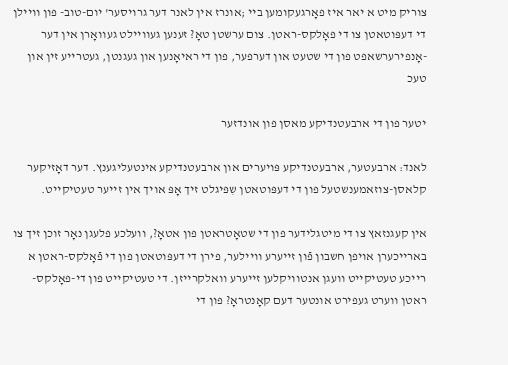צוריק מיט א יאר איז פאָרגעקומען ביי ;אונרז אין לאנר דער גרויסער' יום-טוב- פון וויילן די דעפּוטאטן צו די פאָלקס-ראטן. צום ערשטן טאָ? זענען געוויילט געוואָרן אין דער -אָנפירערשאפט פון די שטעט און דערפער, פון די ראיאָנען און געגנטן, געטרייע זין און טעכ

יטער פון די ארבעטנדיקע מאסן פון אונדזער

לאנד: ארבעטער, ארבעטנדיקע פּויערים און ארבעטנדיקע אינטעליגענץ. דער דאָזיקער קלאסן-צוזאמענשטעל פון די דעפּוטאטן שִפּיגלט זיך אָפּ אויך אין זייער טעטיקייט.

אין קעגנזאץ צו די מיטגלידער פון די שטאָטראטן פון אטאָ?, וועלכע פלעגן נאָר זוכן זיך צו בארייכערן אויפן חשבון פֿון זייערע וויילער, פירן די דעפּוטאטן פון די פֿאָלקס-ראטן א רייכע טעטיקייט וועגן אנטוויקלען זייערע וואלקרייזן. די טעטיקייט פון די-פאָלקס-ראטן ווערט געפירט אונטער דעם קאָנטראָ? פון די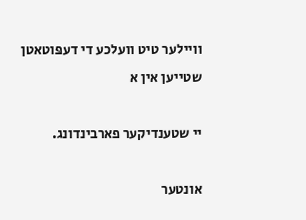וויילער טיט וועלכע די דעפּוטאטן שטייען אין א

יי שטענדיקער פארבינדונג.

אונטער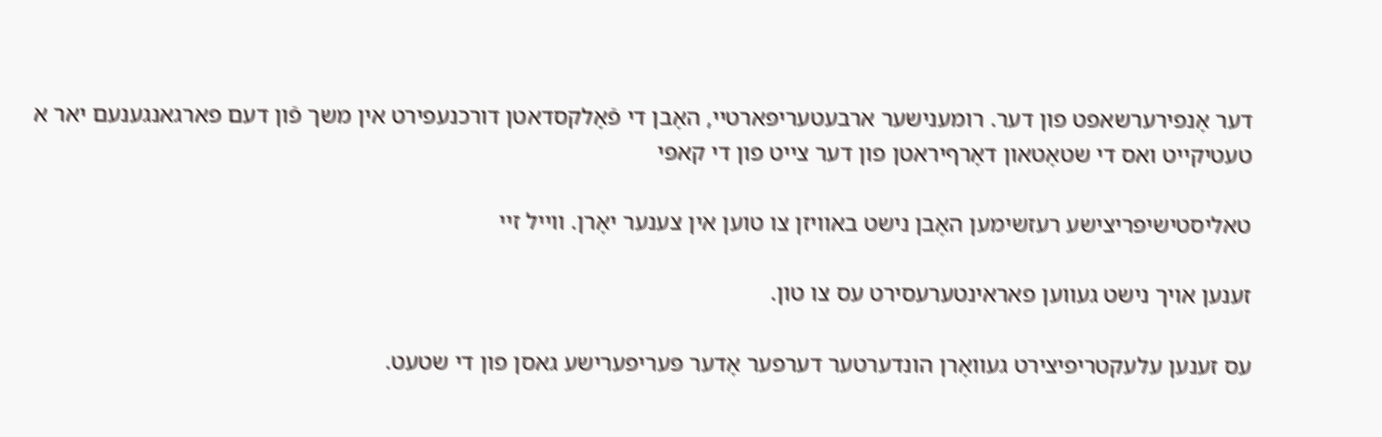דער אָנפירערשאפט פון דער. רומענישער ארבעטעריפּארטיי, האָבן די פֿאָלקסדאטן דורכנעפירט אין משך פֿון דעם פארגאנגענעם יאר א טעטיקייט ואס די שטאָטאון דאָרףיראטן פון דער צייט פון די קאפּי

טאליסטישיפּריצישע רעזשימען האָבן נישט באוויזן צו טוען אין צענער יאָרן. ווייל זיי

זענען אויך נישט געווען פאראינטערעסירט עס צו טון.

עס זענען עלעקטריפיצירט געוואָרן הונדערטער דערפער אָדער פּעריפערישע גאסן פון די שטעט.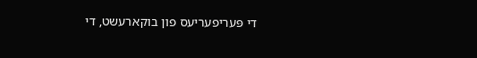די פּעריפעריעס פון בוקארעשט, די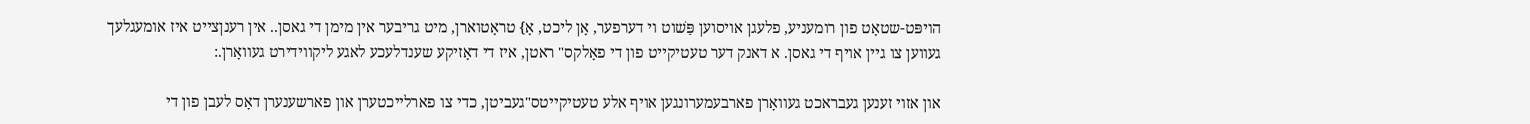הױפּט-שטאָט פון רומעניע, פלעגן אויסוען פַּשׁוט וי דערפער, אָן ליכט, אָ} טראָטוארן, מיט גריבער אין מימן די גאסן.. אין רענןצייט איז אומעגלעך געווען צו גיין אויף די גאסן. א דאנק דער טעטיקייט פון די פאָלקס" ראטן, איז די דאָזיקע שענדלעכע לאגע ליקווידירט געוואָרן.:

און אזוי זענען געבראכט געוואָרן פארבעמערונגען אויף אלע טעטיקייטס"געביטן, כדי צו פארלייכטערן און פארשענערן דאָס לעבן פון די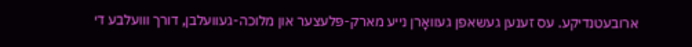ארובעטנדיקע. עס זענען געשאפן געוואָרן נייע מארק-פּלעצער און מלוכה-געוועלבן, דורך וװעלבע די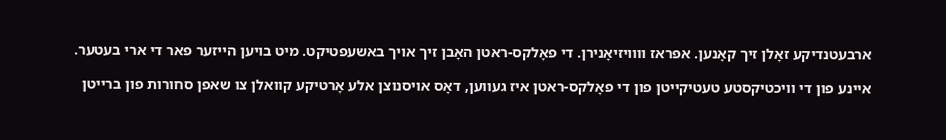ארבעטנדיקע זאָלן זיך קאָנען. אפּראז וװויזיאָנירן. די פאָלקס-ראטן האָבן זיך אויך באשעפטיקט. מיט בויען הייזער פאר די ארי בעטער.

איינע פון די וויכטיקסטע טעטיקייטן פון די פאָלקס-ראטן איז געווען, דאָס אויסנוצן אלע אָרטיקע קוואלן צו שאפן סחורות פון ברייטן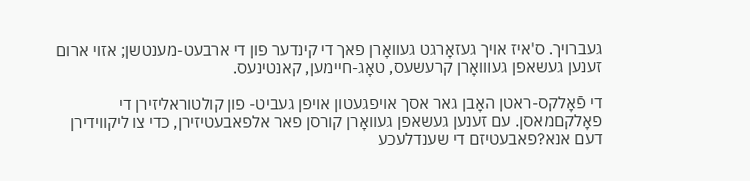געברויך. ס'איז אויך געזאָרגט געוואָרן פאך די קינדער פון די ארבעט-מענטשן; אזוי ארום זענען געשאפן געװואָרן קרעשעס, טאָג-חיימען, קאנטינעס.

די פֿאָלקס-ראטן האָבן גאר אסך אויפגעטון אויפן געביט- פון קולטוראליזירן די פאָלקםמאסן. עם זענען געשאפן געוואָרן קורסן פאר אלפאבעטיזירן, כדי צו ליקווידירן דעם אנא?פאבעטיזם די שענדלעכע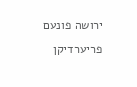ירושה פונעם פריערדיקן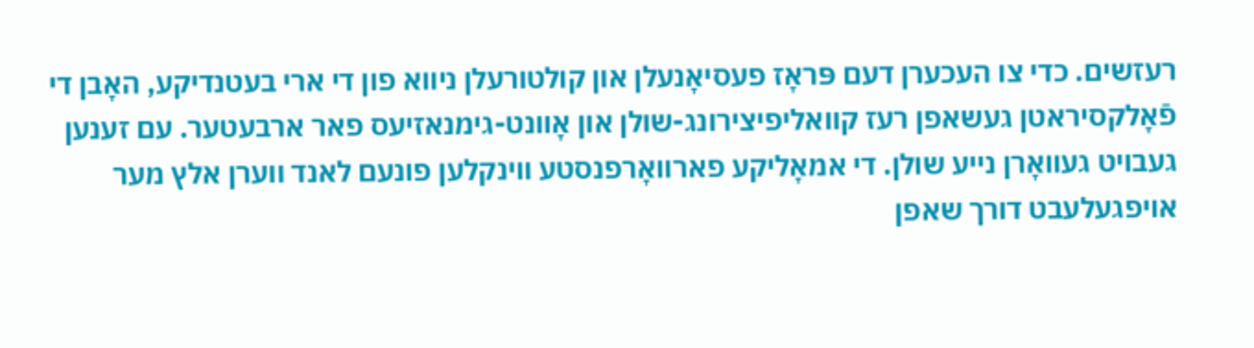רעזשים. כדי צו העכערן דעם פּראָז פעסיאָנעלן און קולטורעלן ניווא פון די ארי בעטנדיקע, האָבן די פֿאָלקסיראטן געשאפן רעז קוואליפיצירונג-שולן און אָוונט-גימנאזיעס פאר ארבעטער. עם זענען געבויט געוואָרן נייע שולן. די אמאָליקע פארוואָרפנסטע ווינקלען פונעם לאנד ווערן אלץ מער אויפגעלעבט דורך שאפן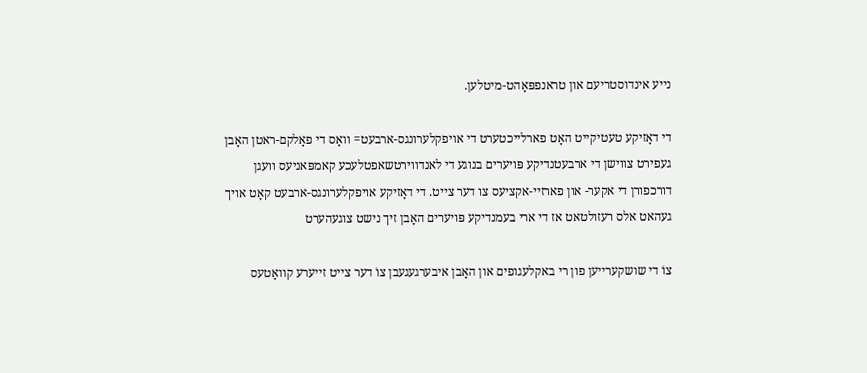נייע אינדוסטריעם און טראנפפּאָהט-מיטלען.

די דאָזיקע טעטיקייט האָט פארלייכטערט די אויפקלערונגס-ארבעט= וואָס די פאָלקם-ראטן האָבן געפירט צווישן די ארבעטנדיקע פּויערים בנוגע די לאנדווירטשאפטלעכע קאמפּאניעס וועגן דורכפורן די אקער- און פארזיי-אקציעס צו דער צייט. די דאָזיקע אויפקלערונגס-ארבעט קאָט אויך געהאט אלס רעזולטאט אז די ארי בעמנדיקע פּויערים האָבן זיך נישט צוגעהערט

צוֹ די שושקערייען פון רי באקלעגופים און האָבן איבערגעגעבן צוֹ דער צייט זייערע קוואָטעס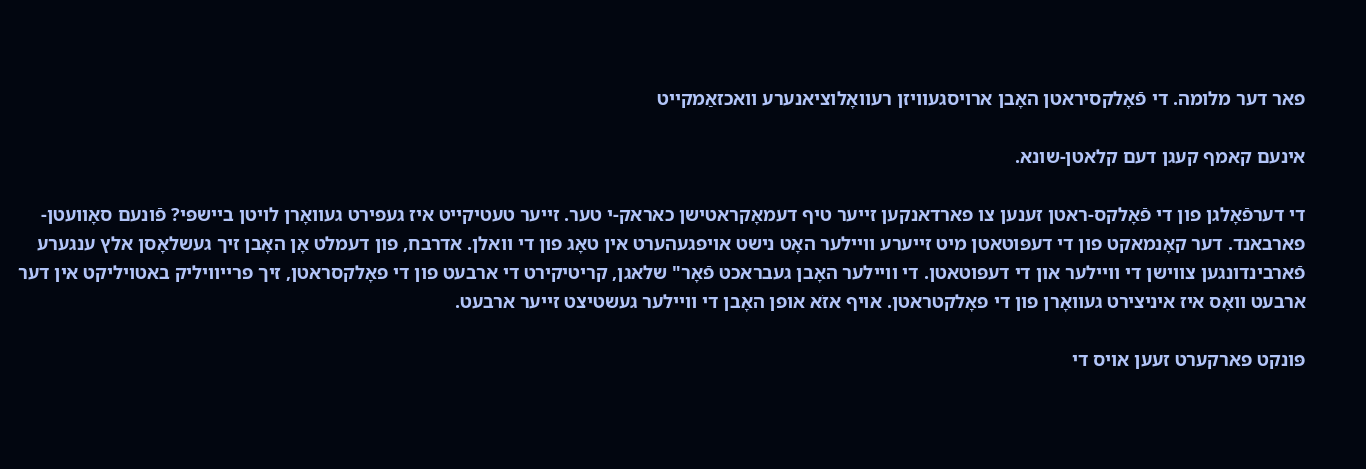פאר דער מלומה. די פֿאָלקסיראטן האָבן ארויסגעוויזן רעוואָלוציאנערע וואכזאַמקייט

אינעם קאמף קעגן דעם קלאטן-שונא.

די דערפֿאָלגן פון די פֿאָלקס-ראטן זענען צו פארדאנקען זייער טיף דעמאָקראטישן כאראק-י טער. זייער טעטיקייט איז געפירט געוואָרן לויטן ביישפּי? פֿונעם סאָוועטן-פארבאנד. דער קאָנמאקט פון די דעפּוטאטן מיט זייערע וויילער האָט נישט אויפגעהערט אין טאָג פון די וואלן. אדרבח, פון דעמלט אָן האָבן זיך געשלאָסן אלץ ענגערע פֿארבינדונגען צווישן די וויילער און די דעפּוטאטן. די וויילער האָבן געבראכט פֿאָר" שלאגן, קריטיקירט די ארבעט פון די פאָלקסראטן, זיך פרייוויליק באטויליקט אין דער ארבעט וואָס איז איניצירט געװאָרן פון די פאָלקטראטן. אויף אזֹא אופן האָבן די וויילער געשטיצט זייער ארבעט.

פּונקט פארקערט זעען אויס די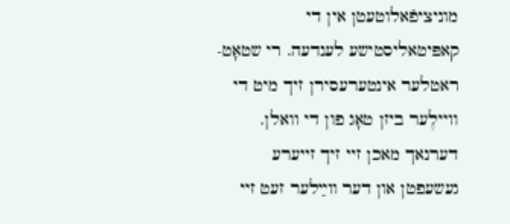מוניציפֿאלוטעטן אין די קאפּיטאליסטישע לענדעה. רי שטאָט-ראטלער אינטערעסירן זיך מיט די וויילֶער ביזן טאָג פון די וואלן. דערנאך מאכן זיי זיך זייערע געשעפטן און דער װײַלער זעט זיי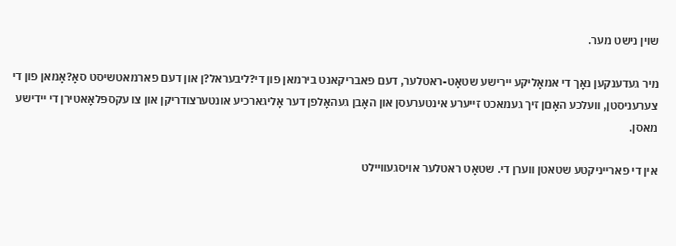שוין נישט מער.

מיר געדענקען נאָך די אמאָליקע יירישע שטאָט-ראטלער, דעם פאבריקאנט בירמאן פון די?ליבעראל?ן און דעם פארמאטשיסט סאָ?אָמאן פון די צערעניסטן, וועלכע האָםן זיך געמאכט זייערע אינטערעסן און האָבן געהאָלפן דער אָליגארכיע אונטערצודריקן און צו עקספּלאָאטירן די יידישע מאסן.

אין די פארייניקטע שטאטן ווערן די. שטאָט ראטלער אויסגעוויילט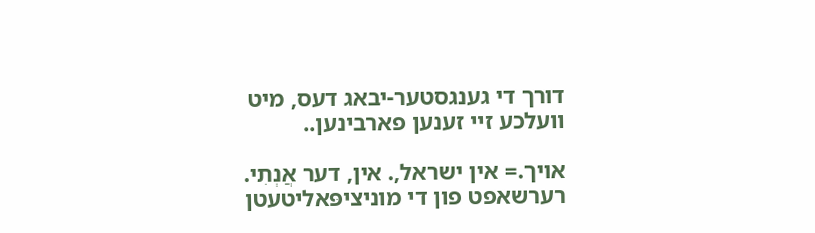דורך די גענגסטער-יבאג דעס, מיט וועלכע זיי זענען פארבינען..

אויך.= אין ישראל,. אין, דער אֲנְתִי. רערשאפט פון די מוניציפּאליטעטן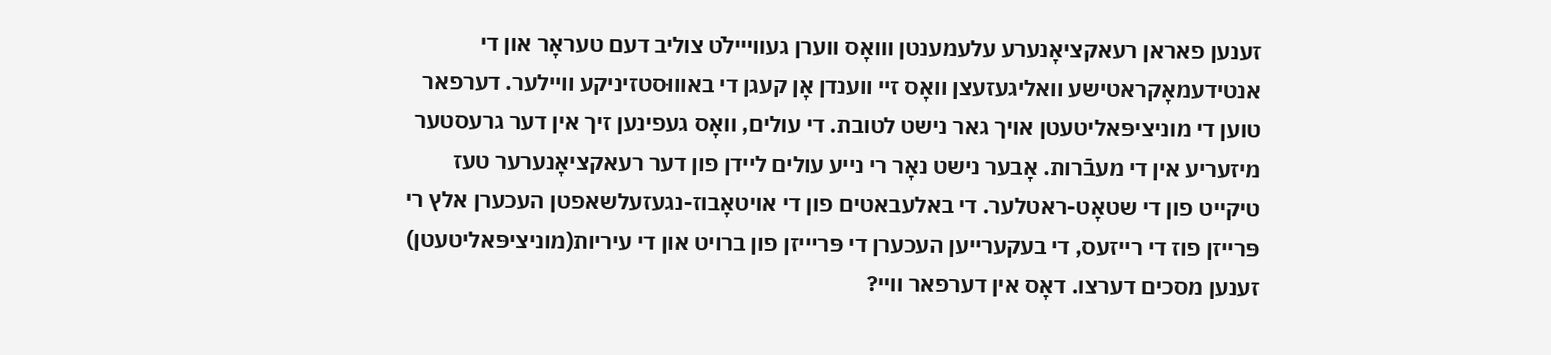זענען פאראן רעאקציאָנערע עלעמענטן וװאָס ווערן געװײילֿט צוליב דעם טעראָר און די אנטידעמאָקראטישע וואליגעזעצן וואָס זיי ווענדן אָן קעגן די באוווּסטזיניקע וויילער. דערפאר טוען די מוניציפּאליטעטן אויך גאר נישט לטובת. די עולים, וואָס געפינען זיך אין דער גרעסטער מיזעריע אין די מעבֿרות. אָבער נישט נאָר רי נייע עולים ליידן פון דער רעאקציאָנערער טעז טיקייט פון די שטאָט-ראטלער. די באלעבאטים פון די אויטאָבוז-נגעזעלשאפטן העכערן אלץ רי פּרייזן פוז די רייזעס, די בעקערייען העכערן די פּרײיזן פון ברויט און די עיריות(מוניציפּאליטעטן) זענען מסכים דערצו. דאָס אין דערפאר וויי?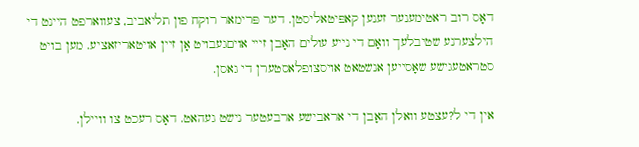דאָס רוב ראטימענער זענען קאפּיטאליסטן. דער פּרימאר רוקח פון תליאביב, צעווארפט היינט די הילצערנע שטיבלעך וואָם די נייע עולים האָבן זייי אויםגעבויט אָן זיין אויטאריזאציע. מען בויט סטראטעגישע שאָסייען אנשטאט אויסצופלאסטערן די גאסן.

אין די ל?עצטע וואלן האָבן די אראבישע ארבעטער נישט געהאט. דאָס רעכט צו וויילן.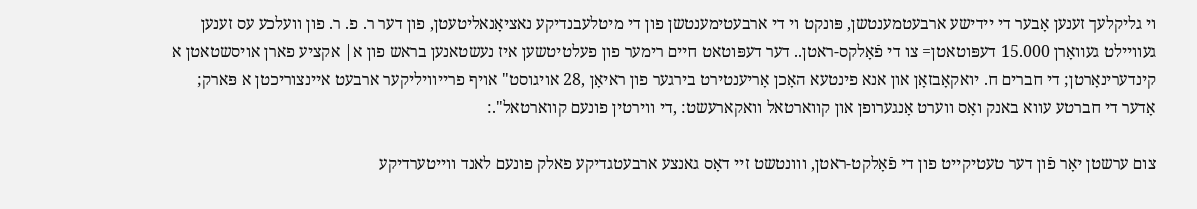וי גליקלעך זענען אָבער די יידישע ארבעטמענטשן, פּונקט וי די ארבעטימענטשן פון די מיטלעבנדיקע נאציאָנאליטעטן, פון דער ר. פ. ר. פון וועלכע עס זענען געוויילט געװאָרן 15.000 דעפּוטאטן= צו די פֿאָלקס-ראטן.. דער דעפּוטאט חיים רימער פון פעלטיטשען איז נעשטאנען בראש פון א| אקציע פארן אויסשטאטן א קינדערינאָרטן; די חברים ח. יואקאָבזאָן און אנא פינטעא האָכן אָריענטירט בירגער פון ראיאָן ,28 אויגוסט" אויף פרייוויליקער ארבעט איינצוריכטן א פּארק; אָדער די חברטע עווא באנק ואָס ווערט אָנגערופן און קווארטאל וואקארעשט: ,די ווירטין פונעם קווארטאל".:

צום ערשטן יאָר פֿון דער טעטיקייט פון די פֿאָלקט-ראטן, ווונטשט זיי דאָס גאנצע ארבעטגדיקע פאלק פונעם לאנד ווייטערדיקע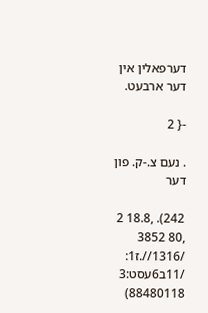דערפאלין אין דער ארבעט.

-{ 2

. נעם צ.-ק. פון דער

242). ,18.8 2 ,80 3852 /1316//.ז1: /11ב6עסט:3 88480118)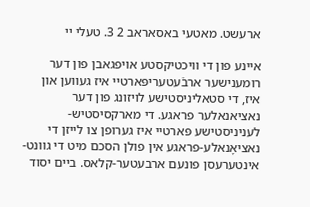ארעשט. מאטעי באסאראב 2 3. טעלי יי

איינע פון די וויכטיקסטע אויפגאבן פון דער רומענישער ארבֿעטעריפּארטיי איז געווען און איז, די סטאליניסטישע לויזונג פון דער נאציאנאלער פראגע. די מארקסיסטיש-לעניניסטישע פּארטיי איז גערופן צו לייזן די נאציאָנאלע-פראגע אין פולן הסכם מיט די גוונט-אינטערעסן פונעם ארבעטער-קלאס. ביים יסוד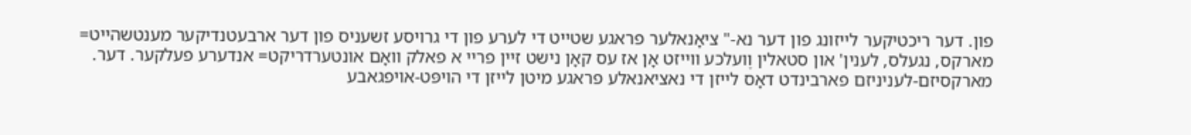פון. דער ריכטיקער לייזונג פון דער נא-" ציאָנאלער פראגע שטייט די לערע פון די גרויסע זשעניס פון דער ארבעטנדיקער מענטשהייט= מארקס, נגעלס, לענין' און סטאלין וֶועלכע ווייזט אָן אז עס קאָן נישט זיין פריי א פאלק וואָם אונטערדריקט= אנדערע פעלקער. דער. מארקסיזם-לעניניזם פארבינדט דאָס לייזן די נאציאנאלע פראגע מיטן לייזן די הויפּט-אויפגאבע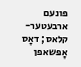פונעם ארבעטער-קלאס; דאָס אָפּשאפן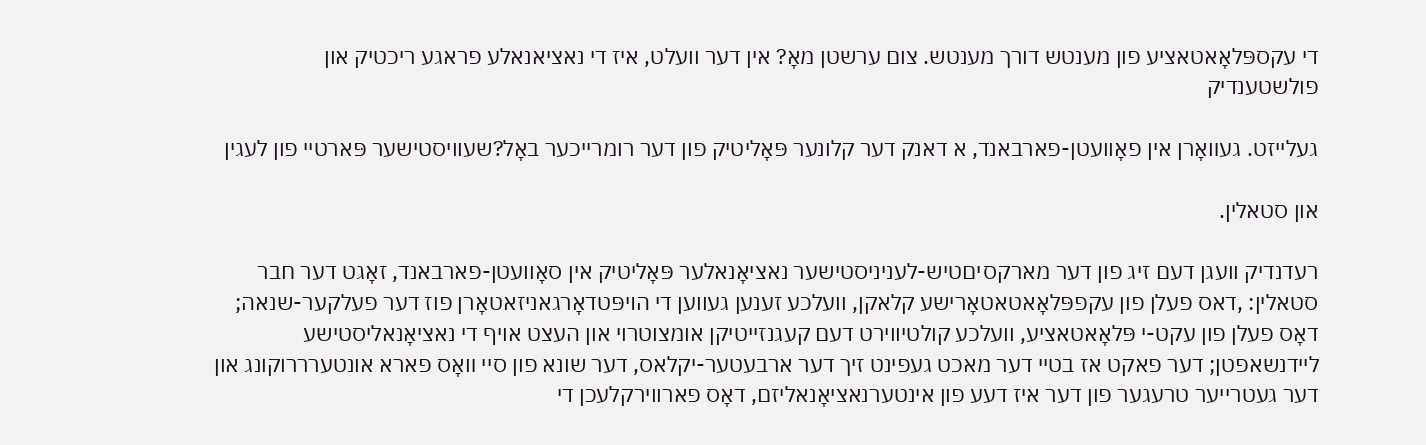די עקספּלאָאטאציע פון מענטש דורך מענטש. צום ערשטן מאָ? אין דער וועלט, איז די נאציאנאלע פראגע ריכטיק און פולשטענדיק

געלייזט. געװאָרן אין פאָוועטן-פארבאנד, א דאנק דער קלונער פּאָליטיק פון דער רומרייכער באָל?שעוויסטישער פּארטיי פון לעגין

און סטאלין.

רעדנדיק וועגן דעם זיג פון דער מארקסיםטיש-לעניניסטישער נאציאָנאלער פּאָליטיק אין סאָוועטן-פארבאנד, זאָגט דער חבר סטאלין: ,דאס פעלן פון עקפפּלאָאטאטאָרישע קלאקן, וועלכע זענען געווען די הױפּטדאָרגאניזאטאָרן פוז דער פעלקער-שנאה; דאָס פעלן פון עקט-י פּלאָאטאציע, וועלכע קולטיווירט דעם קעגנזייטיקן אומצוטרוי און העצט אויף די נאציאָנאליסטישע ליידנשאפטן; דער פאקט אז בטיי דער מאכט געפינט זיך דער ארבעטער-יקלאס, דער שונא פון סיי װאָס פארא אונטערררוקונג און דער געטרייער טרעגער פון דער איז דעע פון אינטערנאציאָנאליזם, דאָס פארווירקלעכן די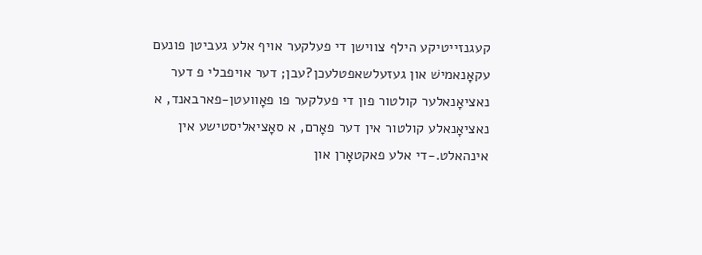קעגנזייטיקע הילף צווישן די פעלקער אויף אלע געביטן פונעם עקאָנאמישׁ און געזעלשאפטלעכן?עבן; דער אויפבלי פ דער נאציאָנאלער קולטור פון די פעלקער פו פאָוועטן-פארבאנד, א נאציאָנאלע קולטור אין דער פאָרם, א סאָציאליסטישע אין אינהאלט.-די אלע פאקטאָרן און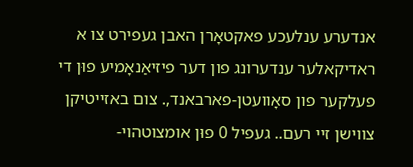אנדערע ענלעכע פאקטאָרן האבן געפירט צו א ראדיקאלער ענדערונג פון דער פיזיאַנאָמיע פוּן די פעלקער פון סאָוועטן-פארבאנד,. צום באזייטיקן צווישן זיי רעם.. געפיל 0 פוּן אומצוטהוי-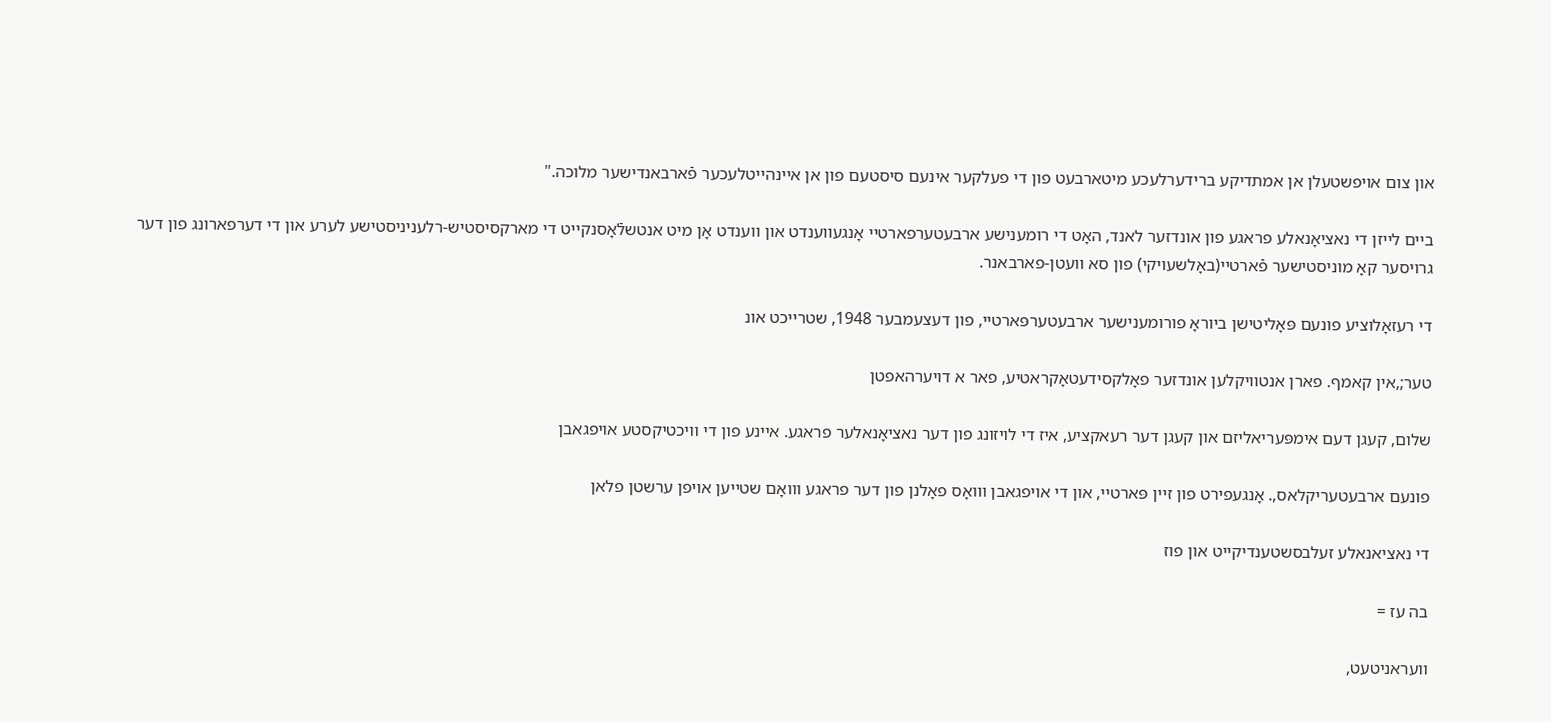און צום אויפשטעלן אן אמתדיקע ברידערלעכע מיטארבעט פון די פעלקער אינעם סיסטעם פון אן איינהייטלעכער פֿארבאנדישער מלוכה."

ביים לייזן די נאציאָנאלע פראגע פון אונדזער לאנד, האָט די רומענישע ארבעטערפארטיי אָנגעווענדט און ווענדט אָן מיט אנטשלֿאָסנקייט די מארקסיסטיש-רלעניניסטישע לערע און די דערפארונג פון דער גרויסער קאָ מוניסטישער פֿארטיי(באָלשעויקי) פון סא וועטן-פארבאנר.

די רעזאָלוציע פונעם פּאָליטישן ביוראָ פורומענישער ארבעטערפּארטיי, פון דעצעמבער 1948, שטרייכט אונ

טער;,אין קאמף. פארן אנטוויקלען אונדזער פאָלקסידעטאָקראטיע, פאר א דויערהאפטן

שלום, קעגן דעם אימפּעריאליזם און קעגן דער רעאקציע, איז די לויזונג פון דער נאציאָנאלער פראגע. איינע פון די וויכטיקסטע אויפגאבן

פונעם ארבעטעריקלאס,. אָנגעפירט פון זיין פּארטיי, און די אויפגאבן װואָס פאָלנן פון דער פראגע וװאָם שטייען אויפן ערשטן פלאן

די נאציאנאלע זעלבסשטענדיקייט און פוז

בה עז =

וועראניטעט,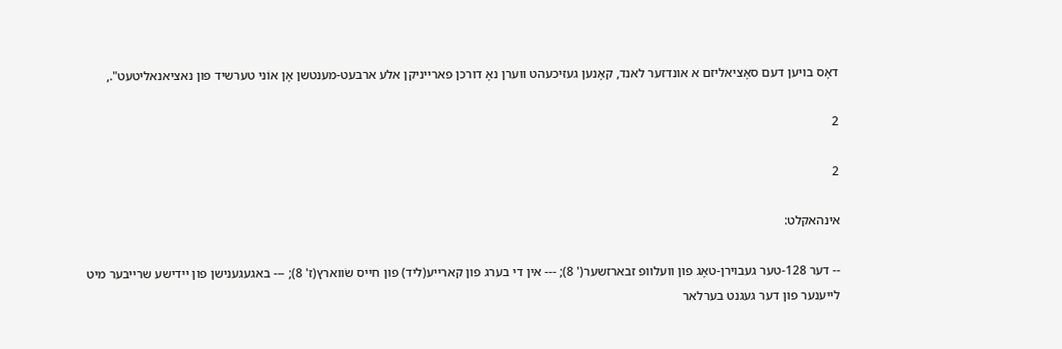דאָס בויען דעם סאָציאליזם א אונדזער לאנד, קאָנען געזיכעהט ווערן נאָ דורכן פארייניקן אלע ארבעט-מענטשן אָן אוֹני טערשיד פון נאציאנאליטעט".,

2

2

אינהאקלט:

-- דער 128-טער געבוירן-טאָג פון וועלוופ זבארזשער(' 8); --- אין די בערג פון קארייע(ליד) פון חייס שׂווארץ(ז' 8); --- באגעגענישן פון יידישע שרייבער מיט לייענער פון דער געגנט בערלאר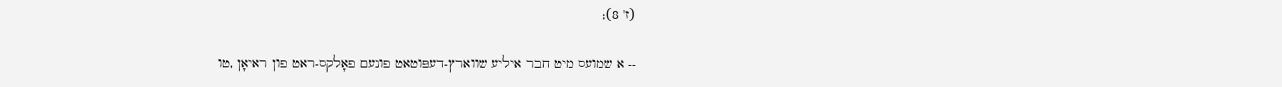(ז' 8);

-- א שמועס מיט חבר איליע שווארץ-דעפּוטאט פונעם פאָלקס-ראט פון ראיאָן ,טו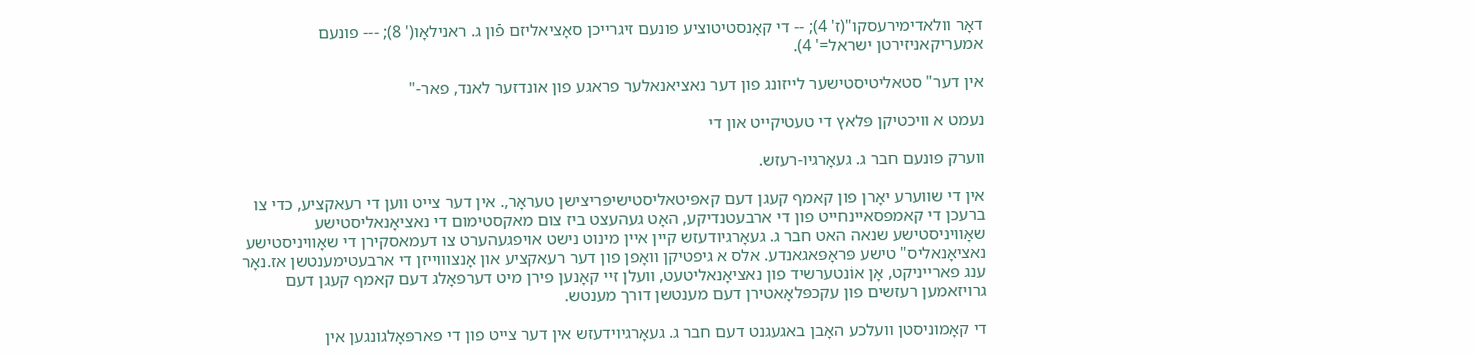דאָר וולאדימירעסקו"(ז' 4); -- די קאָנסטיטוציע פונעם זיגרייכן סאָציאליזם פֿון ג. ראנילאָו(' 8); --- פונעם אמעריקאניזירטן ישראל=' 4).

אין דער" סטאליטיסטישער לייזונג פון דער נאציאנאלער פראגע פון אונדזער לאנד, פאר-"

נעמט א וויכטיקן פּלאץ די טעטיקייט און די

ווערק פונעם חבר ג. געאָרגיו-רעזש.

אין די שווערע יאָרן פון קאמף קעגן דעם קאפּיטאליסטישיפּריצישן טעראָר,. אין דער צייט ווען די רעאקציע, כדי צו ברעכן די קאמפסאיינחייט פון די ארבעטנדיקע, האָט געהעצט ביז צום מאקסטימום די נאציאָנאליסטישע שאָוויניסטישע שנאה האט חבר ג. געאָרגיודעזש קיין איין מינוט נישט אויפגעהערט צו דעמאסקירן די שאָװיניסטישע נאציאָנאליס" טישע פּראָפּאגאנדע. אלס א גיפטיקן וואָפן פון דער רעאקציע און אָנצוווייזן די ארבעטימענטשן אז.נאָר ענג פארייניקט, אָן אוֹנטערשיד פון נאציאָנאליטעט, וועלן זיי קאָנען פירן מיט דערפאָלג דעם קאמף קעגן דעם גרויזאמען רעזשים פון עקכפּלאָאטירן דעם מענטשן דורך מענטש.

די קאָמוניסטן וועלכע האָבן באגעגנט דעם חבר ג. געאָרגיוידעזש אין דער צייט פון די פארפּאָלגונגען אין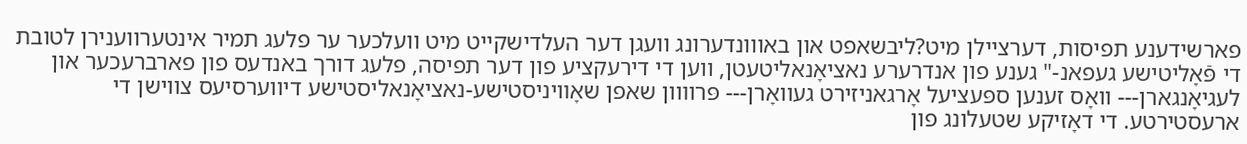פארשידענע תפיסות, דערציילן מיט?ליבשאפט און באווונדערונג וועגן דער העלדישקייט מיט וועלכער ער פלעג תמיר אינטערווענירן לטובת די פּֿאָליטישע געפאנ-" גענע פון אנדרערע נאציאָנאליטעטן, ווען די דירעקציע פון דער תפיסה, פלעג דורך באנדעס פון פארברעכער און לעגיאָנגארן--- וואָס זענען ספּעציעל אָרגאניזירט געוואָרן--- פּרוװון שאפן שאָװיניסטישע-נאציאָנאליסטישע דיווערסיעס צווישן די ארעסטירטע. די דאָזיקע שטעלונג פון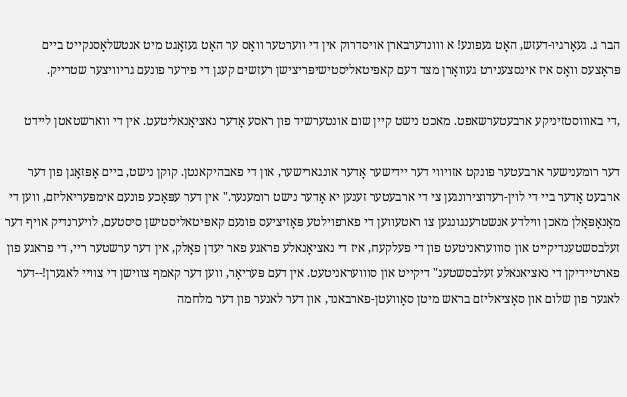הבר ג. געאָרגיו-דעזש, האָט געפונע! א ווונדערבארן אויסדרוק אין די ווערטער װאָס ער האָט געזאָגט מיט אנטשלאָסנקייט ביים פּראָצעס וואָס איז אינסצענירט געוואָרן מצד דעם קאפּיטאליסטישיפּריצישן רעזשים קעגן די פירער פונעם גריוויצער שטרייק.

,די באוווסטזיניקע ארבעטערשאפט. מאכט נישט קיין שום אונטערשיד פון ראסע אָדער נאציאָנאליטעט. אין די ווארשטאטן ליידט

דער רומענישער ארבעטער פונקט אזויווי דער יידישער אָדער אונגארישער, און די פאבהיקאנטן. קוקן נישט, ביים אָפּזאָגן פון דער ארבעט אָדער ביי די לוין-רעדוצירונגען צי די ארבעטער זענען יא אָדער נישט רומענער." אין דער עפּאָכע פונעם אימפּעריאליזם, ווען די מאָנאָפּאָלן מאכן ווילדע אנשטרענגונגען צו ראטעווען די פארפוילטע פּאָזיציעס פונעם קאפּיטאליסטישן סיסטעם, לויערנדיק אויף דער זעלבסשטענדיקייט און סווועראניטעט פון די פעלקעח, איז די נאציאָנאלע פראגע פאר יעדן פאָלק, אין דער ערשטער ריי, די פראגע פון פארטיידיקן די נאציאנאלע זעלבסשטענ" דיקייט און סווועראניטעט. אין דעם פּעריאָר, ווען דער קאמף צווישן די צוויי לאגערן!--דער לאגער פון שלום און סאָציאליזם בראש מיטן סאָוועטן-פארבאנד, און דער לאנער פון דער מלחמה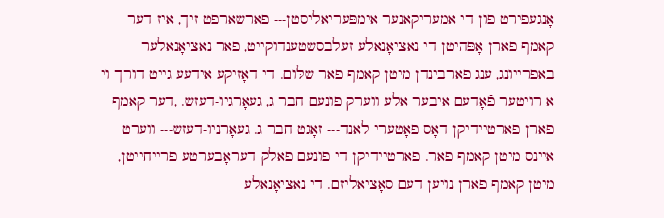אָנגעפירט פון די אמעריקאנער אימפּעריאליסטן--- פארשארפט זיך, איז דער קאמף פארן אָפּהיטן די נאציאָנאלע זעלבסשטענדוקייט, פאר נאציאָנאלער באפרייונג, ענג פארבינדן מיטן קאמף פאר שלּום. די דאָזיקע אידעע גייט דורך וי א רויטער פֿאָדעם איבער אלע ווערק פונעם חבר ג, געאָרגיו-דעזש. ,דער קאמף פארן פארטיידיקן דאָס פאָטערי לאנד--- זאָגט חבר ג. געאָרניו-דעזש--- ווערט איינס מיטן קאמף פאר. פארטיידיקן די פונעם פאלק דעראָבערטע פרייחייטן, מיטן קאמף פארן נויען דעם סאָציאליזם. די נאציאָנאלע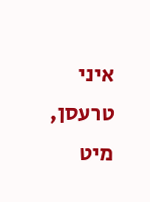איני טרעסן, מיט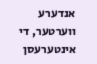אנדערע ווערטער, די אינטערעסן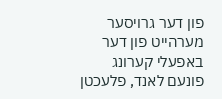פון דער גרויסער מערהייט פון דער באפעלי קערונג פונעם לאנד, פלעכטן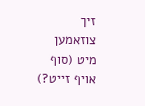זיך צוזאמען מיט (סוף אויף זייט?)